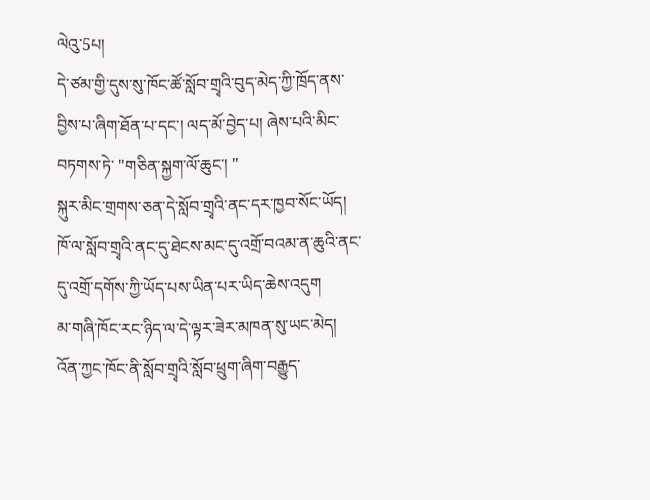ལེའུ་5པ།
དེ་ཙམ་གྱི་དུས་སུ་ཁོང་ཚོ་སློབ་གྲྭའི་བུད་མེད་ཀྱི་ཁྲོད་ནས་བྱིས་པ་ཞིག་ཐོན་པ་དང་། ལད་མོ་བྱེད་པ། ཞེས་པའི་མིང་བཏགས་ཏེ་ "གཅིན་སྐྱག་ལོ་ཆུང་། "
སྐུར་མིང་གྲགས་ཅན་དེ་སློབ་གྲྭའི་ནང་དར་ཁྱབ་སོང་ཡོད།
ཁོ་ལ་སློབ་གྲྭའི་ནང་དུ་ཐེངས་མང་དུ་འགྲོ་བའམ་ན་ཆུའི་ནང་དུ་འགྲོ་དགོས་ཀྱི་ཡོད་པས་ཡིན་པར་ཡིད་ཆེས་འདུག
མ་གཞི་ཁོང་རང་ཉིད་ལ་དེ་ལྟར་ཟེར་མཁན་སུ་ཡང་མེད། འོན་ཀྱང་ཁོང་ནི་སློབ་གྲྭའི་སློབ་ཕྲུག་ཞིག་བརྒྱུད་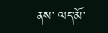ནས་ ལད་མོ་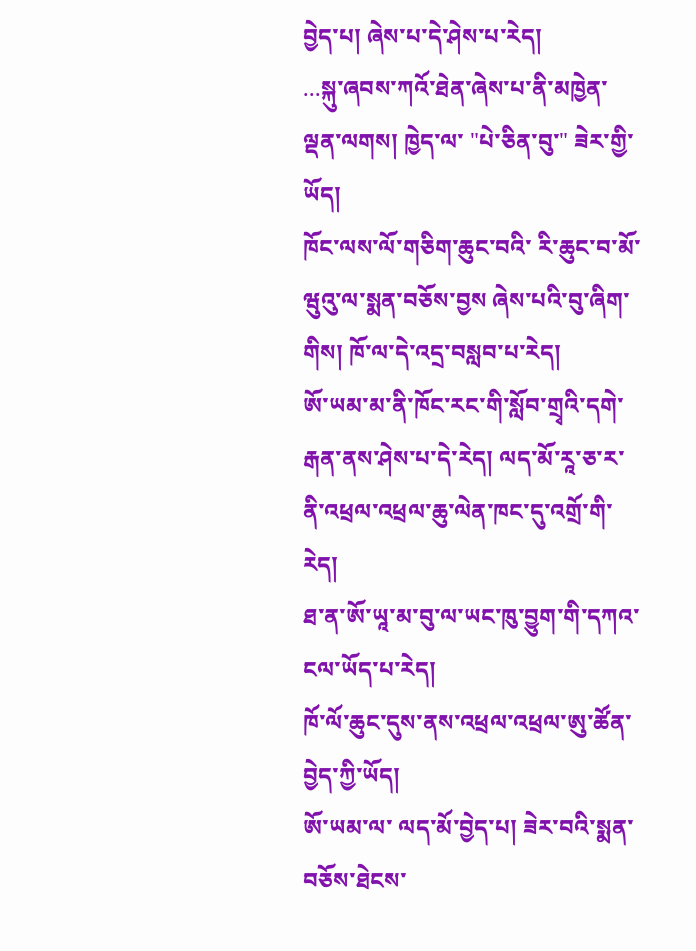བྱེད་པ། ཞེས་པ་དེ་ཤེས་པ་རེད།
...སྐུ་ཞབས་ཀའོ་ཐེན་ཞེས་པ་ནི་མཁྱེན་ལྡན་ལགས། ཁྱེད་ལ་ "པེ་ཅིན་བུ་" ཟེར་གྱི་ཡོད།
ཁོང་ལས་ལོ་གཅིག་ཆུང་བའི་ རི་ཆུང་བ་མོ་ཝུའུ་ལ་སྨན་བཅོས་བྱས ཞེས་པའི་བུ་ཞིག་གིས། ཁོ་ལ་དེ་འདྲ་བསླབ་པ་རེད།
ཨོ་ཡམ་མ་ནི་ཁོང་རང་གི་སློབ་གྲྭའི་དགེ་རྒན་ནས་ཤེས་པ་དེ་རེད། ལད་མོ་རཱ་ཅ་ར་ནི་འཕྲལ་འཕྲལ་ཆུ་ལེན་ཁང་དུ་འགྲོ་གི་རེད།
ཐ་ན་ཨོ་ཡཱ་མ་བུ་ལ་ཡང་ཁུ་བྱུག་གི་དཀའ་ངལ་ཡོད་པ་རེད།
ཁོ་ལོ་ཆུང་དུས་ནས་འཕྲལ་འཕྲལ་ཨུ་ཚོན་བྱེད་ཀྱི་ཡོད།
ཨོ་ཡམ་ལ་ ལད་མོ་བྱེད་པ། ཟེར་བའི་སྨན་བཅོས་ཐེངས་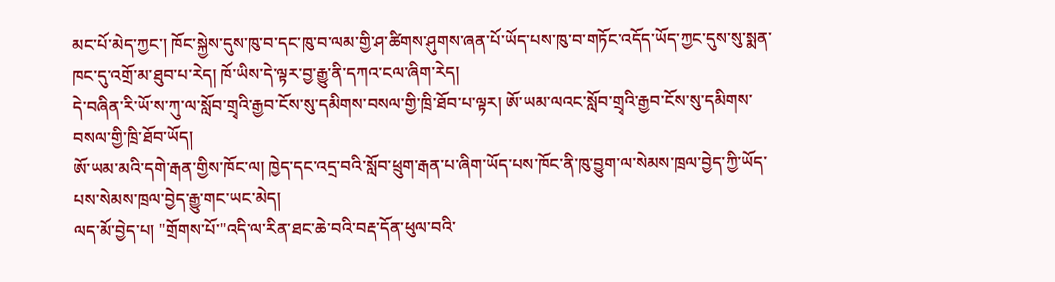མང་པོ་མེད་ཀྱང་། ཁོང་སྐྱེས་དུས་ཁུ་བ་དང་ཁུ་བ་ལམ་གྱི་ཤ་ཚིགས་ཤུགས་ཞན་པོ་ཡོད་པས་ཁུ་བ་གཏོང་འདོད་ཡོད་ཀྱང་དུས་སུ་སྨན་ཁང་དུ་འགྲོ་མ་ཐུབ་པ་རེད། ཁོ་ཡིས་དེ་ལྟར་བྱ་རྒྱུ་ནི་དཀའ་ངལ་ཞིག་རེད།
དེ་བཞིན་རི་ཡོ་ས་ཀུ་ལ་སློབ་གྲྭའི་རྒྱབ་ངོས་སུ་དམིགས་བསལ་གྱི་ཁྲི་ཐོབ་པ་ལྟར། ཨོ་ཡམ་ལའང་སློབ་གྲྭའི་རྒྱབ་ངོས་སུ་དམིགས་བསལ་གྱི་ཁྲི་ཐོབ་ཡོད།
ཨོ་ཡམ་མའི་དགེ་རྒན་གྱིས་ཁོང་ལ། ཁྱེད་དང་འདྲ་བའི་སློབ་ཕྲུག་རྒན་པ་ཞིག་ཡོད་པས་ཁོང་ནི་ཁུ་བྱུག་ལ་སེམས་ཁྲལ་བྱེད་ཀྱི་ཡོད་པས་སེམས་ཁྲལ་བྱེད་རྒྱུ་གང་ཡང་མེད།
ལད་མོ་བྱེད་པ། "གྲོགས་པོ་"འདི་ལ་རིན་ཐང་ཆེ་བའི་བརྡ་དོན་ཕུལ་བའི་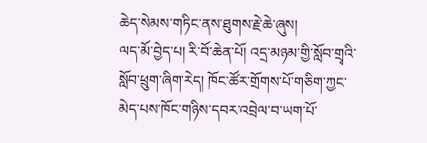ཆེད་སེམས་གཏིང་ནས་ཐུགས་རྗེ་ཆེ་ཞུས།
ལད་མོ་བྱེད་པ། རི་བོ་ཆེན་པོ། འདྲ་མཉམ་གྱི་སློབ་གྲྭའི་སློབ་ཕྲུག་ཞིག་རེད། ཁོང་ཚོར་གྲོགས་པོ་གཅིག་ཀྱང་མེད་པས་ཁོང་གཉིས་དབར་འབྲེལ་བ་ཡག་པོ་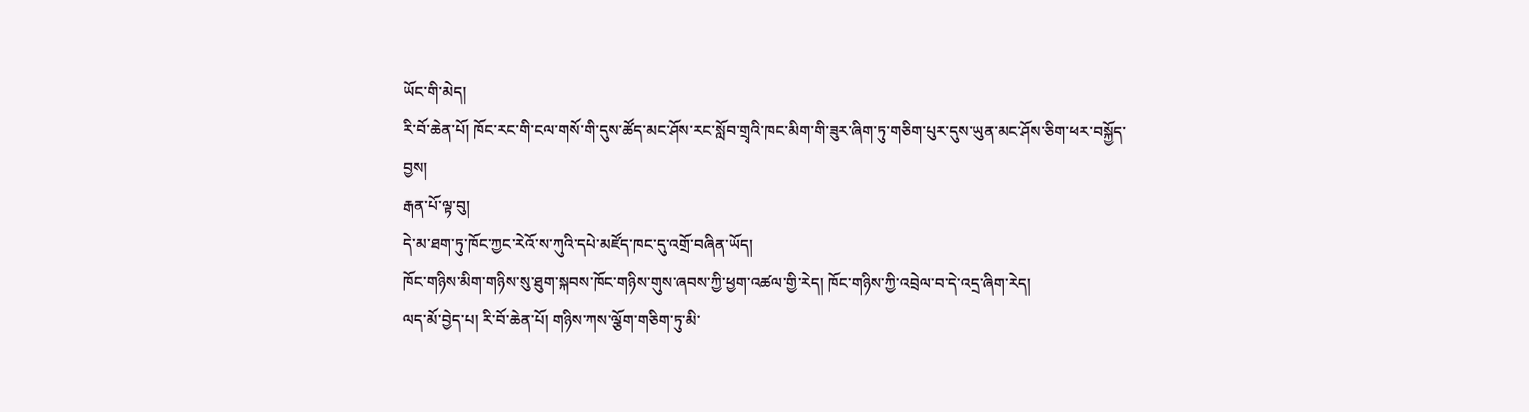ཡོང་གི་མེད།
རི་བོ་ཆེན་པོ། ཁོང་རང་གི་ངལ་གསོ་གི་དུས་ཚོད་མང་ཤོས་རང་སློབ་གྲྭའི་ཁང་མིག་གི་ཟུར་ཞིག་ཏུ་གཅིག་པུར་དུས་ཡུན་མང་ཤོས་ཅིག་ཕར་བསྐྱོད་བྱས།
རྒན་པོ་ལྟ་བུ།
དེ་མ་ཐག་ཏུ་ཁོང་ཀྱང་རེའོ་ས་ཀུའི་དཔེ་མཛོད་ཁང་དུ་འགྲོ་བཞིན་ཡོད།
ཁོང་གཉིས་མིག་གཉིས་སུ་ཐུག་སྐབས་ཁོང་གཉིས་གུས་ཞབས་ཀྱི་ཕྱག་འཚལ་གྱི་རེད། ཁོང་གཉིས་ཀྱི་འབྲེལ་བ་དེ་འདྲ་ཞིག་རེད།
ལད་མོ་བྱེད་པ། རི་བོ་ཆེན་པོ། གཉིས་ཀས་ལྕོག་གཅིག་ཏུ་མི་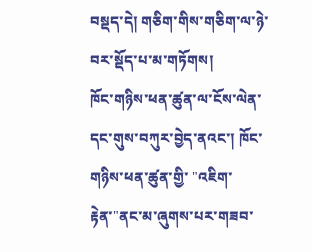བསྡད་དེ། གཅིག་གིས་གཅིག་ལ་ཉེ་བར་སྡོད་པ་མ་གཏོགས།
ཁོང་གཉིས་ཕན་ཚུན་ལ་ངོས་ལེན་དང་གུས་བཀུར་བྱེད་ནའང་། ཁོང་གཉིས་ཕན་ཚུན་གྱི་ "འཇིག་རྟེན་"ནང་མ་ཞུགས་པར་གཟབ་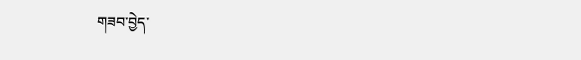གཟབ་བྱེད་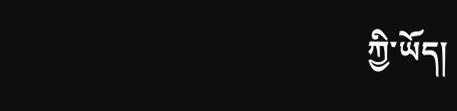ཀྱི་ཡོད།